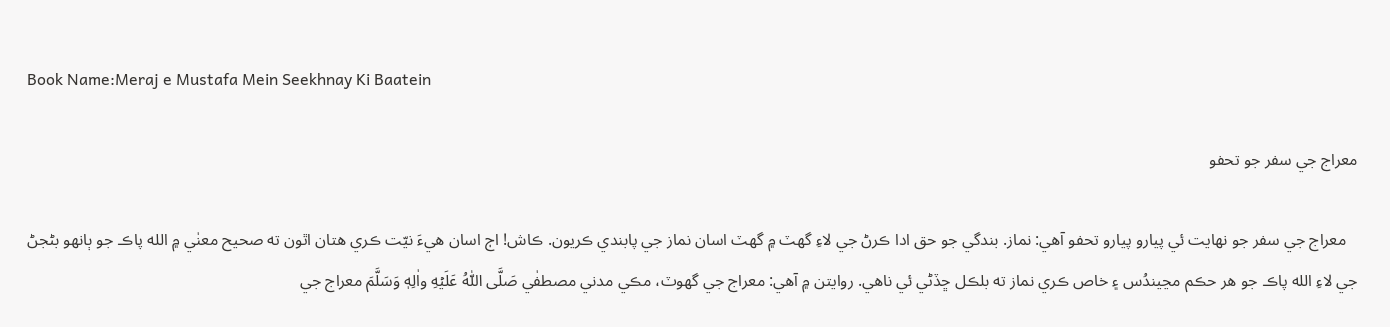Book Name:Meraj e Mustafa Mein Seekhnay Ki Baatein

معراج جي سفر جو تحفو

   معراج جي سفر جو نهايت ئي پيارو پيارو تحفو آهي: نماز. بندگي جو حق ادا ڪرڻ جي لاءِ گهٽ ۾ گهٽ اسان نماز جي پابندي ڪريون. ڪاش! اڄ اسان هيءَ نيّت ڪري هتان اٿون ته صحيح معنٰي ۾ الله پاڪ جو ٻانهو بڻجڻ جي لاءِ الله پاڪ جو هر حڪم مڃيندُس ۽ خاص ڪري نماز ته بلڪل ڇڏڻي ئي ناهي. روايتن ۾ آهي: معراج جي گهوٽ، مڪي مدني مصطفٰي صَلَّى اللّٰهُ عَلَيۡهِ واٰلِهٖ وَسَلَّمَ معراج جي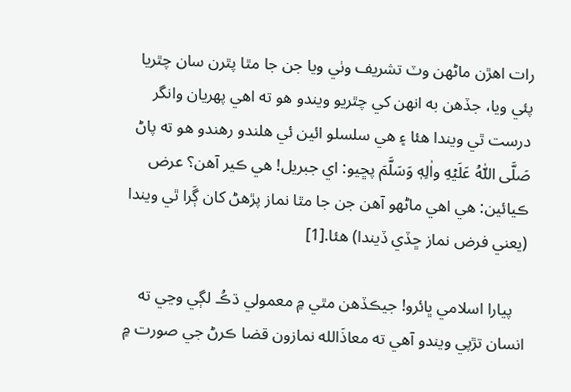رات اهڙن ماڻهن وٽ تشريف وٺي ويا جن جا مٿا پٿرن سان چٿريا پئي ويا، جڏهن به انهن کي چٿريو ويندو هو ته اهي پهريان وانگر درست ٿي ويندا هئا ۽ هي سلسلو ائين ئي هلندو رهندو هو ته پاڻ صَلَّى اللّٰهُ عَلَيۡهِ واٰلِهٖ وَسَلَّمَ پڇيو: اي جبريل! هي ڪير آهن؟ عرض ڪيائين: هي اهي ماڻهو آهن جن جا مٿا نماز پڙهڻ کان ڳَرا ٿي ويندا (يعني فرض نماز ڇڏي ڏيندا) هئا.[1]

   پيارا اسلامي ڀائرو! جيڪڏهن مٿي ۾ معمولي ڌڪُ لڳي وڃي ته انسان تڙپي ويندو آهي ته معاذَالله نمازون قضا ڪرڻ جي صورت ۾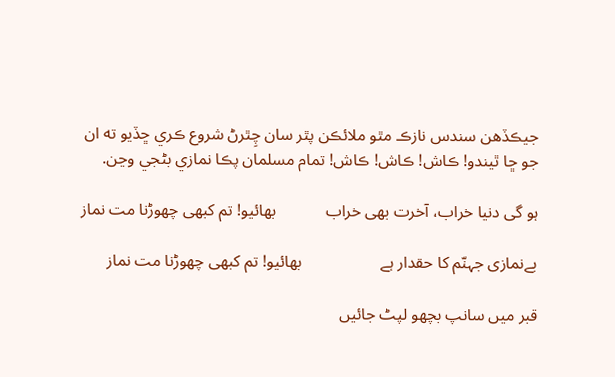جيڪڏهن سندس نازڪ مٿو ملائڪن پٿر سان چِٿرڻ شروع ڪري ڇڏيو ته ان جو ڇا ٿيندو! ڪاش! ڪاش! ڪاش! تمام مسلمان پڪا نمازي بڻجي وڃن.

ہو گی دنیا خراب، آخرت بھی خراب            بھائیو! تم کبھی چھوڑنا مت نماز

بےنمازی جہنّم کا حقدار ہے                   بھائیو! تم کبھی چھوڑنا مت نماز

قبر میں سانپ بچھو لپٹ جائیں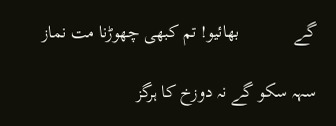گے            بھائیو! تم کبھی چھوڑنا مت نماز

سہہ سکو گے نہ دوزخ کا ہرگز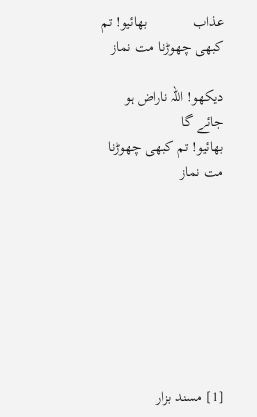عذاب            بھائیو! تم کبھی چھوڑنا مت نماز

دیکھو! اللہ ناراض ہو جائے گا                  بھائیو! تم کبھی چھوڑنا مت نماز








[1] مسند بزار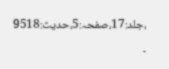،جلد:17،صفحہ:5،حدیث:9518 ۔